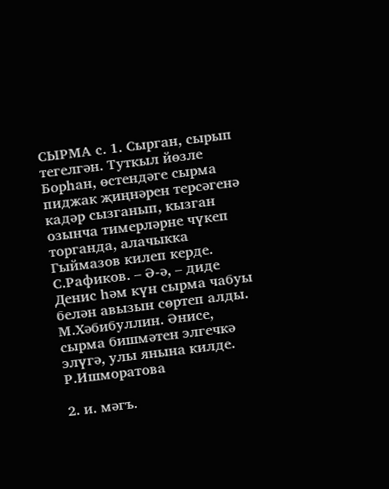СЫРМА с. 1. Сырган, сырып тегелгән. Туткыл йөзле Борһан, өстендәге сырма пиджак җиңнәрен терсәгенә кадәр сызганып, кызган озынча тимерләрне чүкеп торганда, алачыкка Гыймазов килеп керде. С.Рафиков. – Ә-ә, – диде Денис һәм күн сырма чабуы белән авызын сөртеп алды. М.Хәбибуллин. Әнисе, сырма бишмәтен элгечкә элүгә, улы янына килде. Р.Ишморатова

2. и. мәгъ.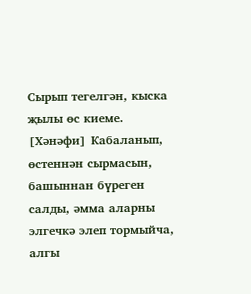Сырып тегелгән, кыска җылы өс киеме. [Хәнәфи] Кабаланып, өстеннән сырмасын, башыннан бүреген салды, әмма аларны элгечкә элеп тормыйча, алгы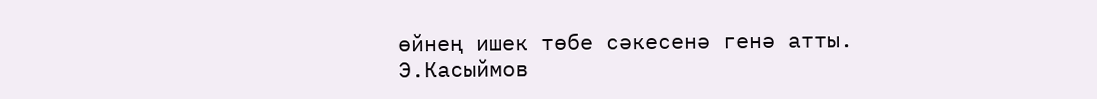өйнең ишек төбе сәкесенә генә атты. Э.Касыймов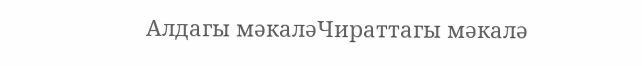Алдагы мәкаләЧираттагы мәкалә